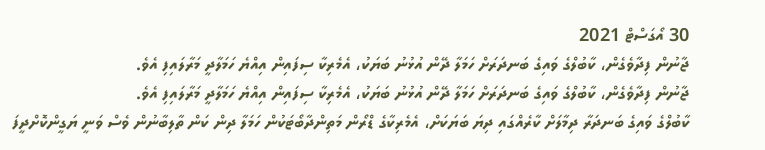30 އޯގަސްޓް 2021
ޖާނުން ފިދާވެގެން، ކާބުލްގެ ވައިގެ ބަނދަރަށް ހަމަލާ ދޭން އުޅުނު ބަޔަކު، އެމެރިކާ ސިފައިން އިއްޔެ ހަމަލާދީ މަރާލައިފި އެވެ.
ޖާނުން ފިދާވެގެން، ކާބުލްގެ ވައިގެ ބަނދަރަށް ހަމަލާ ދޭން އުޅުނު ބަޔަކު، އެމެރިކާ ސިފައިން އިއްޔެ ހަމަލާދީ މަރާލައިފި އެވެ.
ކާބުލްގެ ވައިގެ ބަނދަރާ ދިމާލަށް ކާރެއްގައި ދިޔަ ބަޔަކަށް، އެމެރިކާގެ ޑްރޯން މަތިންދާބޯޓަކުން ހަމަލާ ދިން ކަން ތާލިބާނުން ވެސް ވަނީ ޔަގީންކޮށްދީފަ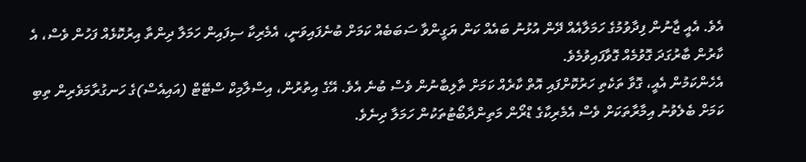އެވެ. އެއީ ޖާނުން ފިދާވުމުގެ ހަމަލާއެއް ދޭން އުޅުނު ބައެއް ކަން ޔަގީންވާ ސަބަބެއް ކަމަށް ބުނެފައިވަނީ، އެމެރިކާ ސިފައިން ހަމަލާ ދިންތާ އިރުކޮޅެއް ފަހުން ވެސް، އެ ކާރުން ބާރުގަދަ ގޮވުމެއް ގޮވާފައިވުމެވެ.
އެހެންކަމުން އެއީ، ގޮވާ ތަކެތި ހަރުކޮށްފައި އޮތް ކާރެއް ކަމަށް ތާލިބާނުން ވެސް ބުނެ އެވެ. އޭގެ އިތުރުން، އިސްލާމިކް ސްޓޭޓް (އައިއެސް)ގެ ހަނގުރާމަވެރިން ތިބި ކަމަށް ބެލެވުނު އިމާރާތަކަށް ވެސް އެމެރިކާގެ ޑްރޯން މަތިންދާބޯޓުތަކުން ހަމަލާ ދިނެވެ.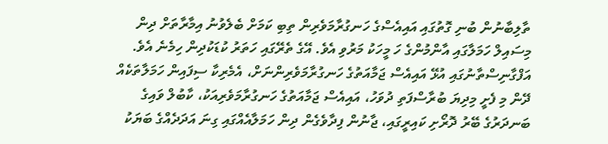ތާލިބާނުން ބުނި ގޮތުގައި އައިއެސްގެ ހަނގުރާމަވެރިން ތިބި ކަމަށް ބެލެވުނު އިމާރާތަށް ދިން މިސައިލް ހަމަލާގައި އާންމުންގެ ހަ މީހަކު މަރުވި އެވެ. އޭގެ ތެރޭގައި ހަތަރު ކުޑަކުދިން ހިމެނެ އެވެ.
އަފްގާނިސްތާނުގައި އުޅޭ އައިއެސް ޖަމާއަތުގެ ހަނގުރާމަވެރިންނަށް، އެމެރިކާ ސިފައިން ހަމަލާތަކެއް ދޭން މި ފެށީ މިދިޔަ ބުރާސްފަތި ދުވަހު، އައިއެސް ޖަމާއަތުގެ ހަނގުރާމަވެރިއަކު، ކާބުލް ވައިގެ ބަނދަރުގެ ބޭރު ދޮރޯށި ކައިރީގައި، ޖާނުން ފިދާވެގެން ދިން ހަމަލާއެއްގައި ގިނަ އަދަދެއްގެ ބަޔަކު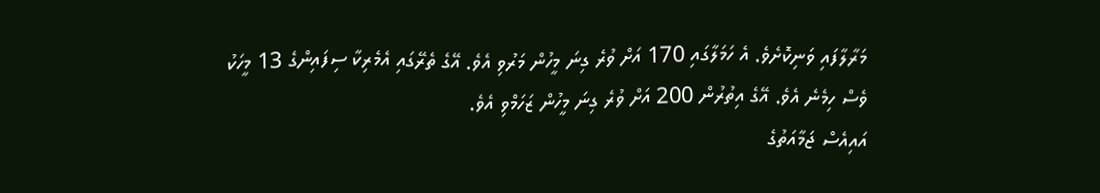މަރާލާފައި ވަނިކޮށެވެ. އެ ހަމަލާގައި 170 އަށް ވުރެ ގިނަ މީހުން މަރުވި އެވެ. އޭގެ ތެރޭގައި އެމެރިކާ ސިފައިންގެ 13 މީހަކު ވެސް ހިމެނެ އެވެ. އޭގެ އިތުރުން 200 އަށް ވުރެ ގިނަ މީހުން ޒަހަމްވި އެވެ.
އައިއެސް ޖަމާއަތުގެ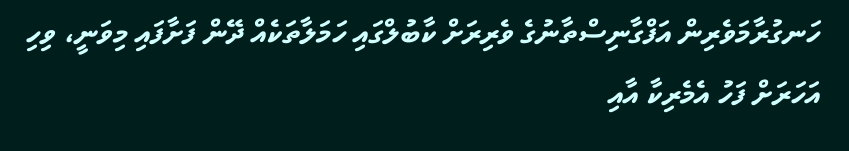ހަނގުރާމަވެރިން އަފްގާނިސްތާނުގެ ވެރިރަށް ކާބުލްގައި ހަމަލާތަކެއް ދޭން ފަށާފައި މިވަނީ، ވިހި އަހަރަށް ފަހު އެމެރިކާ އާއި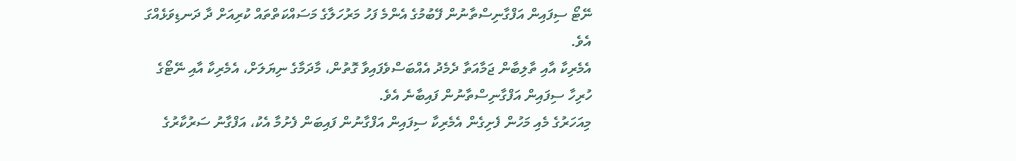ނޭޓޯ ސިފައިން އަފްގާނިސްތާނުން ފޭބުމުގެ އެންމެ ފަހު މަރުހަލާގެ މަސައްކަތްތައް ކުރިއަށް ދާ ދަނޑިވަޅެއްގަ އެވެ.
އެމެރިކާ އާއި ތާލިބާން ޖަމާއަތާ ދެމެދު އެއްބަސްވެފައިވާ ގޮތުން، މާދަމާގެ ނިޔަލަށް، އެމެރިކާ އާއި ނޭޓޯގެ ހުރިހާ ސިފައިން އަފްގާނިސްތާނުން ފައިބާނެ އެވެ.
މިއަހަރުގެ މެއި މަހުން ފެށިގެން އެމެރިކާ ސިފައިން އަފްގާނުން ފައިބަން ފެށުމާ އެކު، އަފްގާނު ސަރުކާރުގެ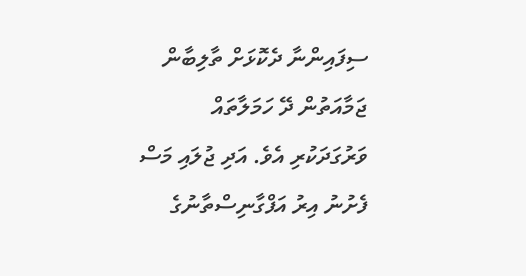ސިފައިންނާ ދެކޮޅަށް ތާލިބާން ޖަމާއަތުން ދޭ ހަމަލާތައް ވަރުގަދަކުރި އެވެ. އަދި ޖުލައި މަސް ފެށުނު އިރު އަފްގާނިސްތާނުގެ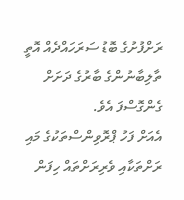ރަށްފުށުގެ ބޮޑު ސަރަހައްދެއް އޮތީ ތާލިބާނުންގެ ބާރުގެ ދަށަށް ގެންގޮސްފަ އެވެ.
އެއަށް ފަހު ޕްރޮވިންސްތަކުގެ މައި ރަށްތަކާއި ވެރިރަށްތައް ހިފަން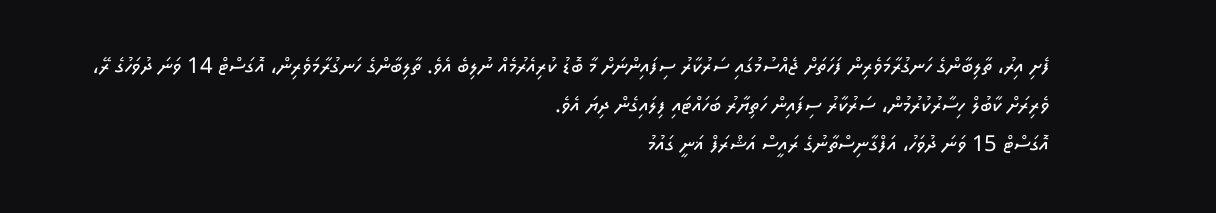ފެށި އިރު، ތާލިބާންގެ ހަނގުރާމަވެރިން ފަހަތަށް ޖެއްސުމުގައި ސަރުކާރު ސިފައިންނަށް މާ ބޮޑު ކުރިއެރުމެއް ނުލިބެ އެވެ. ތާލިބާންގެ ހަނގުރާމަވެރިން، އޮގަސްޓް 14 ވަނަ ދުވަހުގެ ރޭ، ވެރިރަށް ކާބުލް ހިސާރުކުރުމުން، ސަރުކާރު ސިފައިން ހަތިޔާރު ބަހައްޓައި ފިލައިގެން ދިޔަ އެވެ.
އޮގަސްޓް 15 ވަނަ ދުވަހު، އަފްގާނިސްތާނުގެ ރައީސް އަޝްރަފް ޣަނީ ގައުމު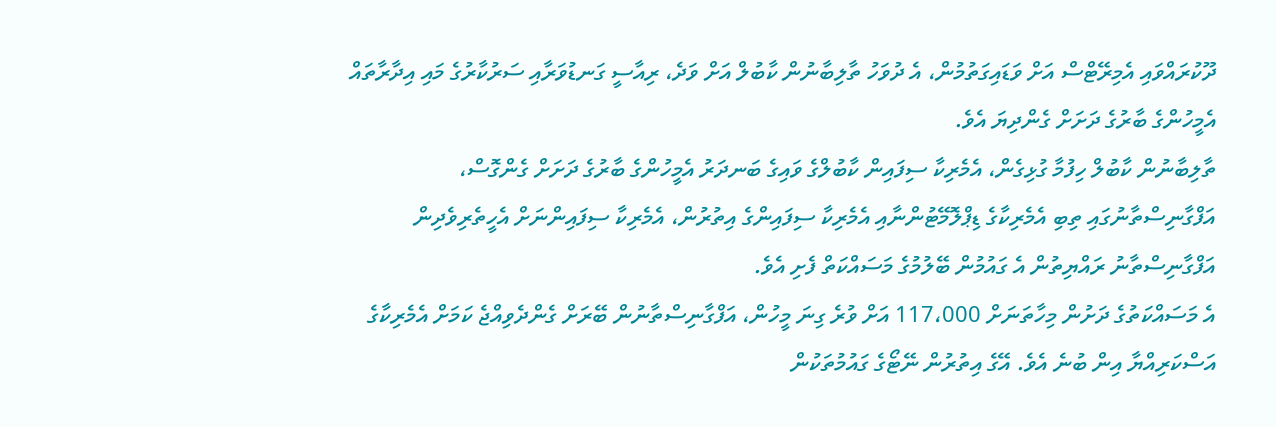ދޫކުރައްވައި އެމިރޭޓްސް އަށް ވަޑައިގަތުމުން، އެ ދުވަހު ތާލިބާނުން ކާބުލް އަށް ވަދެ، ރިއާސީ ގަނޑުވަރާއި ސަރުކާރުގެ މައި އިދާރާތައް އެމީހުންގެ ބާރުގެ ދަށަށް ގެންދިޔަ އެވެ.
ތާލިބާނުން ކާބުލް ހިފުމާ ގުޅިގެން، އެމެރިކާ ސިފައިން ކާބުލްގެ ވައިގެ ބަނދަރު އެމީހުންގެ ބާރުގެ ދަށަށް ގެންގޮސް، އަފްގާނިސްތާނުގައި ތިބި އެމެރިކާގެ ޑިޕްލޮމޭޓުންނާއި އެމެރިކާ ސިފައިންގެ އިތުރުން، އެމެރިކާ ސިފައިންނަށް އެހީތެރިވެދިން އަފްގާނިސްތާނު ރައްޔިތުން އެ ގައުމުން ބޭލުމުގެ މަސައްކަތް ފެށި އެވެ.
އެ މަސައްކަތުގެ ދަށުން މިހާތަނަށް 117،000 އަށް ވުރެ ގިނަ މީހުން، އަފްގާނިސްތާނުން ބޭރަށް ގެންދެވިއްޖެ ކަމަށް އެމެރިކާގެ އަސްކަރިއްޔާ އިން ބުނެ އެވެ. އޭގެ އިތުރުން ނޭޓޯގެ ގައުމުތަކުން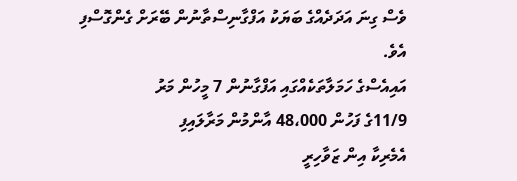ވެސް ގިނަ އަދަދެއްގެ ބަޔަކު އަފްގާނިސްތާނުން ބޭރަށް ގެންގޮސްފި އެވެ.
އައިއެސްގެ ހަމަލާތަކެއްގައި އަފްގާނުން 7 މީހުން މަރު
11/9ގެ ފަހުން 48،000 އާންމުން މަރާލައިފި
އެމެރިކާ އިން ޒަވާހިރީ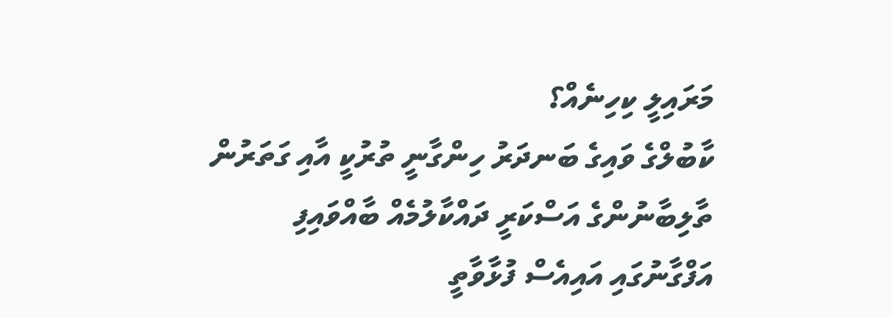މަރައިލީ ކިހިނެއް؟
ކާބުލްގެ ވައިގެ ބަނދަރު ހިންގާނީ ތުރުކީ އާއި ގަތަރުން
ތާލިބާނުންގެ އަސްކަރީ ދައްކާލުމެއް ބާއްވައިފި
އަފްގާނުގައި އައިއެސް ފުޅާވާތީ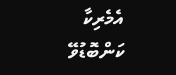އެމެރިކާ ކަންބޮޑުވޭ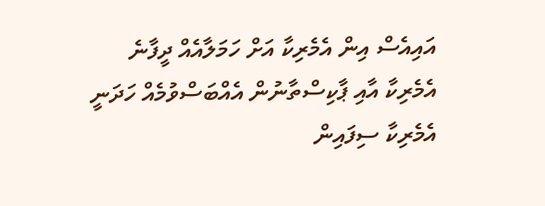އައިއެސް އިން އެމެރިކާ އަށް ހަމަލާއެއް ދީފާނެ
އެމެރިކާ އާއި ޕާކިސްތާނުން އެއްބަސްވުމެއް ހަދަނީ
އެމެރިކާ ސިފައިން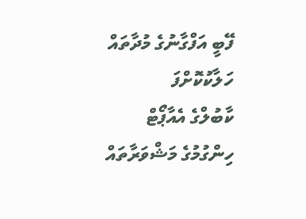ފޭބީ އަފްގާނުގެ މުދާތައް ހަލާކުކޮށްފަ
ކާބުލްގެ އެއާޕޯޓް ހިންގުމުގެ މަޝްވަރާތައް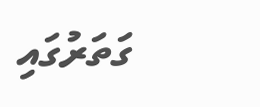ގަތަރުގައި